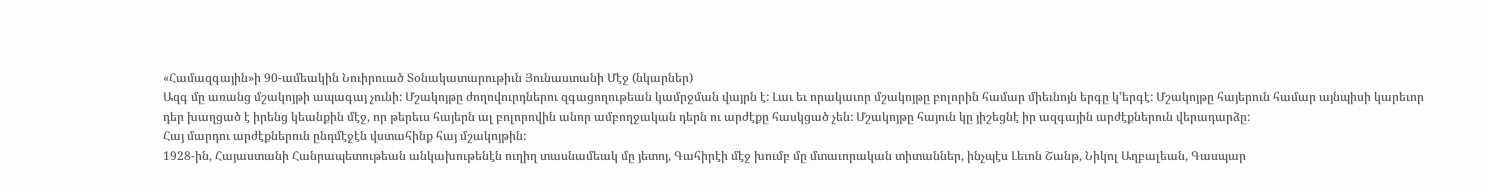«Համազգային»ի 90-ամեակին Նուիրուած Տօնակատարութիւն Յունաստանի Մէջ (նկարներ)
Ազգ մը առանց մշակոյթի ապագայ չունի: Մշակոյթը ժողովուրդներու զգացողութեան կամրջման վայրն է: Լաւ եւ որակաւոր մշակոյթը բոլորին համար միեւնոյն երգը կ՚երգէ: Մշակոյթը հայերուն համար այնպիսի կարեւոր դեր խաղցած է իրենց կեանքին մէջ, որ թերեւս հայերն ալ բոլորովին անոր ամբողջական դերն ու արժէքը հասկցած չեն: Մշակոյթը հայուն կը յիշեցնէ իր ազգային արժէքներուն վերադարձը:
Հայ մարդու արժէքներուն ընդմէջէն վստահինք հայ մշակոյթին:
1928-ին, Հայաստանի Հանրապետութեան անկախութենէն ուղիղ տասնամեակ մը յետոյ, Գահիրէի մէջ խումբ մը մտաւորական տիտաններ, ինչպէս Լեւոն Շանթ, Նիկոլ Աղբալեան, Գասպար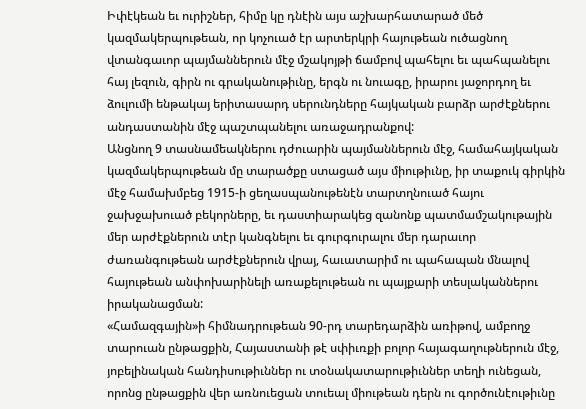Իփէկեան եւ ուրիշներ, հիմը կը դնէին այս աշխարհատարած մեծ կազմակերպութեան, որ կոչուած էր արտերկրի հայութեան ուծացնող վտանգաւոր պայմաններուն մէջ մշակոյթի ճամբով պահելու եւ պահպանելու հայ լեզուն, գիրն ու գրականութիւնը, երգն ու նուագը, իրարու յաջորդող եւ ձուլումի ենթակայ երիտասարդ սերունդները հայկական բարձր արժէքներու անդաստանին մէջ պաշտպանելու առաջադրանքով:
Անցնող 9 տասնամեակներու դժուարին պայմաններուն մէջ, համահայկական կազմակերպութեան մը տարածքը ստացած այս միութիւնը, իր տաքուկ գիրկին մէջ համախմբեց 1915-ի ցեղասպանութենէն տարտղնուած հայու ջախջախուած բեկորները, եւ դաստիարակեց զանոնք պատմամշակութային մեր արժէքներուն տէր կանգնելու եւ գուրգուրալու մեր դարաւոր ժառանգութեան արժէքներուն վրայ, հաւատարիմ ու պահապան մնալով հայութեան անփոխարինելի առաքելութեան ու պայքարի տեսլականներու իրականացման:
«Համազգային»ի հիմնադրութեան 90-րդ տարեդարձին առիթով, ամբողջ տարուան ընթացքին, Հայաստանի թէ սփիւռքի բոլոր հայագաղութներուն մէջ, յոբելինական հանդիսութիւններ ու տօնակատարութիւններ տեղի ունեցան, որոնց ընթացքին վեր առնուեցան տուեալ միութեան դերն ու գործունէութիւնը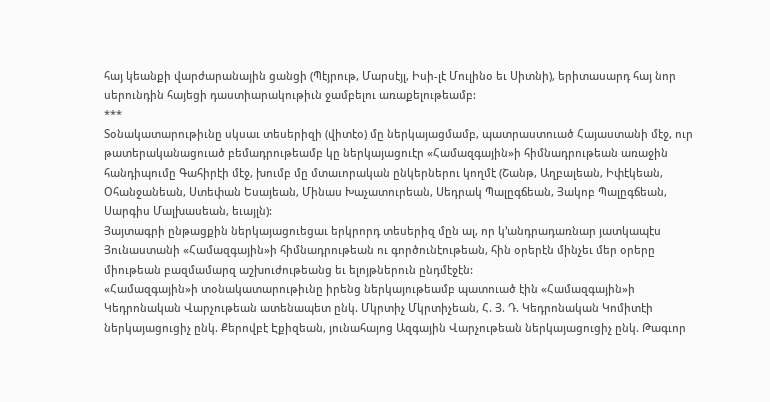հայ կեանքի վարժարանային ցանցի (Պէյրութ, Մարսէյլ, Իսի-լէ Մուլինօ եւ Սիտնի), երիտասարդ հայ նոր սերունդին հայեցի դաստիարակութիւն ջամբելու առաքելութեամբ:
***
Տօնակատարութիւնը սկսաւ տեսերիզի (վիտէօ) մը ներկայացմամբ, պատրաստուած Հայաստանի մէջ, ուր թատերականացուած բեմադրութեամբ կը ներկայացուէր «Համազգային»ի հիմնադրութեան առաջին հանդիպումը Գահիրէի մէջ, խումբ մը մտաւորական ընկերներու կողմէ (Շանթ, Աղբալեան, Իփէկեան, Օհանջանեան, Ստեփան Եսայեան, Մինաս Խաչատուրեան, Սեդրակ Պալըգճեան, Յակոբ Պալըգճեան, Սարգիս Մալխասեան, եւայլն):
Յայտագրի ընթացքին ներկայացուեցաւ երկրորդ տեսերիզ մըն ալ, որ կ՚անդրադառնար յատկապէս Յունաստանի «Համազգային»ի հիմնադրութեան ու գործունէութեան, հին օրերէն մինչեւ մեր օրերը միութեան բազմամարզ աշխուժութեանց եւ ելոյթներուն ընդմէջէն:
«Համազգային»ի տօնակատարութիւնը իրենց ներկայութեամբ պատուած էին «Համազգային»ի Կեդրոնական Վարչութեան ատենապետ ընկ. Մկրտիչ Մկրտիչեան, Հ. Յ. Դ. Կեդրոնական Կոմիտէի ներկայացուցիչ ընկ. Քերովբէ Էքիզեան, յունահայոց Ազգային Վարչութեան ներկայացուցիչ ընկ. Թագւոր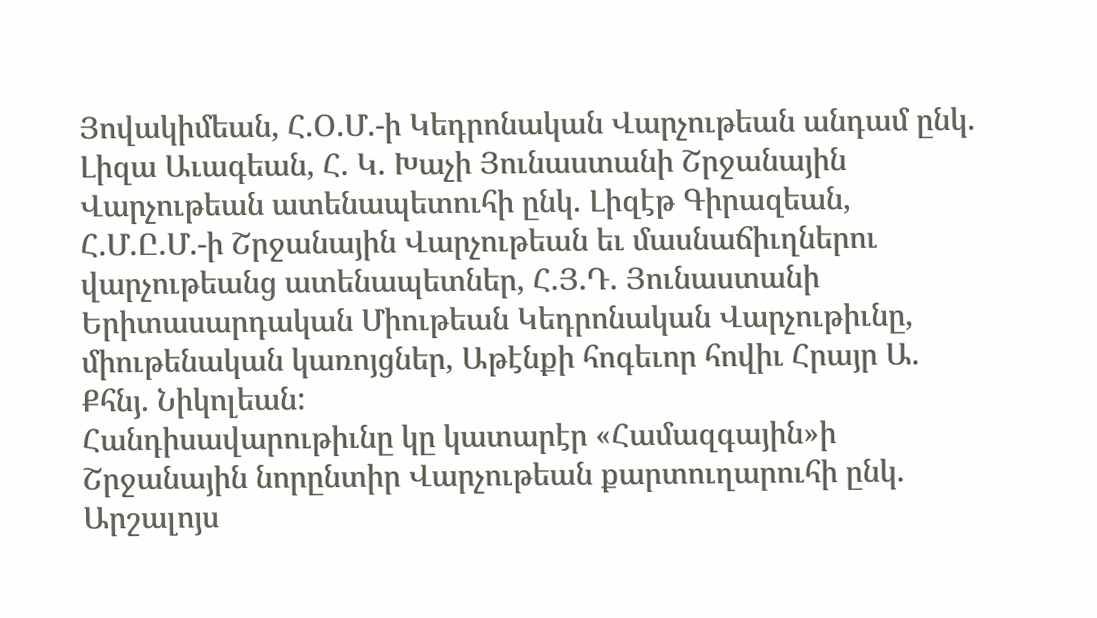Յովակիմեան, Հ.Օ.Մ.-ի Կեդրոնական Վարչութեան անդամ ընկ. Լիզա Աւագեան, Հ. Կ. Խաչի Յունաստանի Շրջանային Վարչութեան ատենապետուհի ընկ. Լիզէթ Գիրազեան, Հ.Մ.Ը.Մ.-ի Շրջանային Վարչութեան եւ մասնաճիւղներու վարչութեանց ատենապետներ, Հ.Յ.Դ. Յունաստանի Երիտասարդական Միութեան Կեդրոնական Վարչութիւնը, միութենական կառոյցներ, Աթէնքի հոգեւոր հովիւ Հրայր Ա. Քհնյ. Նիկոլեան:
Հանդիսավարութիւնը կը կատարէր «Համազգային»ի Շրջանային նորընտիր Վարչութեան քարտուղարուհի ընկ. Արշալոյս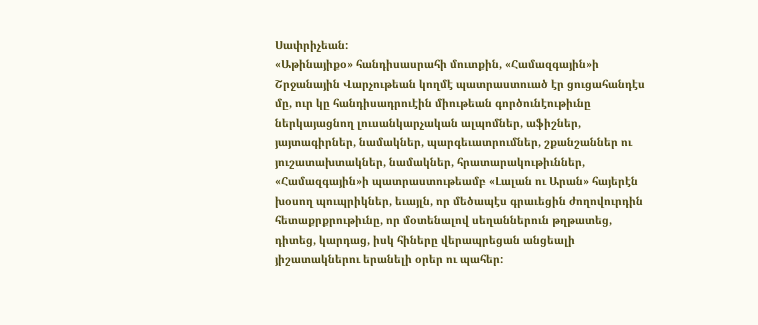Սափրիչեան:
«Աթինայիքօ» հանդիսասրահի մուտքին, «Համազգային»ի Շրջանային Վարչութեան կողմէ պատրաստուած էր ցուցահանդէս մը, ուր կը հանդիսադրուէին միութեան գործունէութիւնը ներկայացնող լուսանկարչական ալպոմներ, աֆիշներ, յայտագիրներ, նամակներ, պարգեւատրումներ, շքանշաններ ու յուշատախտակներ, նամակներ, հրատարակութիւններ, «Համազգային»ի պատրաստութեամբ «Լալան ու Արան» հայերէն խօսող պուպրիկներ, եւայլն, որ մեծապէս գրաւեցին ժողովուրդին հետաքրքրութիւնը, որ մօտենալով սեղաններուն թղթատեց, դիտեց, կարդաց, իսկ հիները վերապրեցան անցեալի յիշատակներու երանելի օրեր ու պահեր: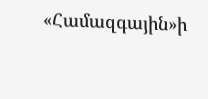«Համազգային»ի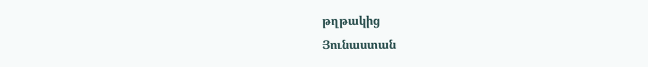թղթակից
Յունաստան